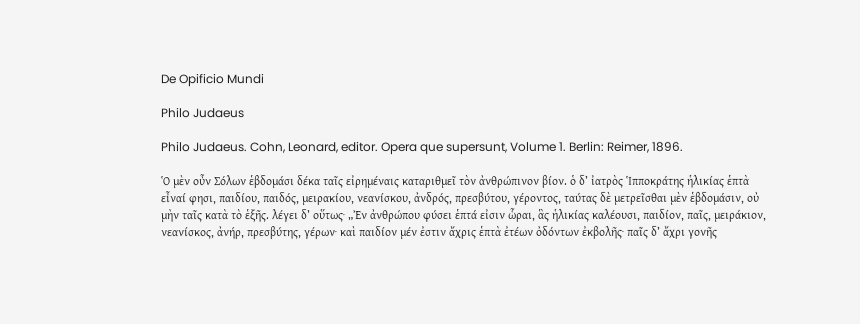De Opificio Mundi

Philo Judaeus

Philo Judaeus. Cohn, Leonard, editor. Opera que supersunt, Volume 1. Berlin: Reimer, 1896.

Ὁ μὲν οὖν Σόλων ἑβδομάσι δέκα ταῖς εἰρημέναις καταριθμεῖ τὸν ἀνθρώπινον βίον. ὁ δ’ ἰατρὸς Ἱπποκράτης ἡλικίας ἑπτὰ εἶναί φησι, παιδίου, παιδός, μειρακίου, νεανίσκου, ἀνδρός, πρεσβύτου, γέροντος, ταύτας δὲ μετρεῖσθαι μὲν ἑβδομάσιν, οὐ μὴν ταῖς κατὰ τὸ ἑξῆς. λέγει δ’ οὕτως· „Ἐν ἀνθρώπου φύσει ἑπτά εἰσιν ὧραι, ἃς ἡλικίας καλέουσι, παιδίον, παῖς, μειράκιον, νεανίσκος, ἀνήρ, πρεσβύτης, γέρων· καὶ παιδίον μέν ἐστιν ἄχρις ἑπτὰ ἐτέων ὀδόντων ἐκβολῆς· παῖς δ’ ἄχρι γονῆς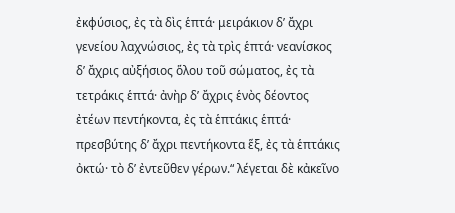ἐκφύσιος, ἐς τὰ δὶς ἑπτά· μειράκιον δ’ ἄχρι γενείου λαχνώσιος, ἐς τὰ τρὶς ἑπτά· νεανίσκος δ’ ἄχρις αὐξήσιος ὅλου τοῦ σώματος, ἐς τὰ τετράκις ἑπτά· ἀνὴρ δ’ ἄχρις ἑνὸς δέοντος ἐτέων πεντήκοντα, ἐς τὰ ἑπτάκις ἑπτά· πρεσβύτης δ’ ἄχρι πεντήκοντα ἕξ, ἐς τὰ ἑπτάκις ὀκτώ· τὸ δ’ ἐντεῦθεν γέρων.“ λέγεται δὲ κἀκεῖνο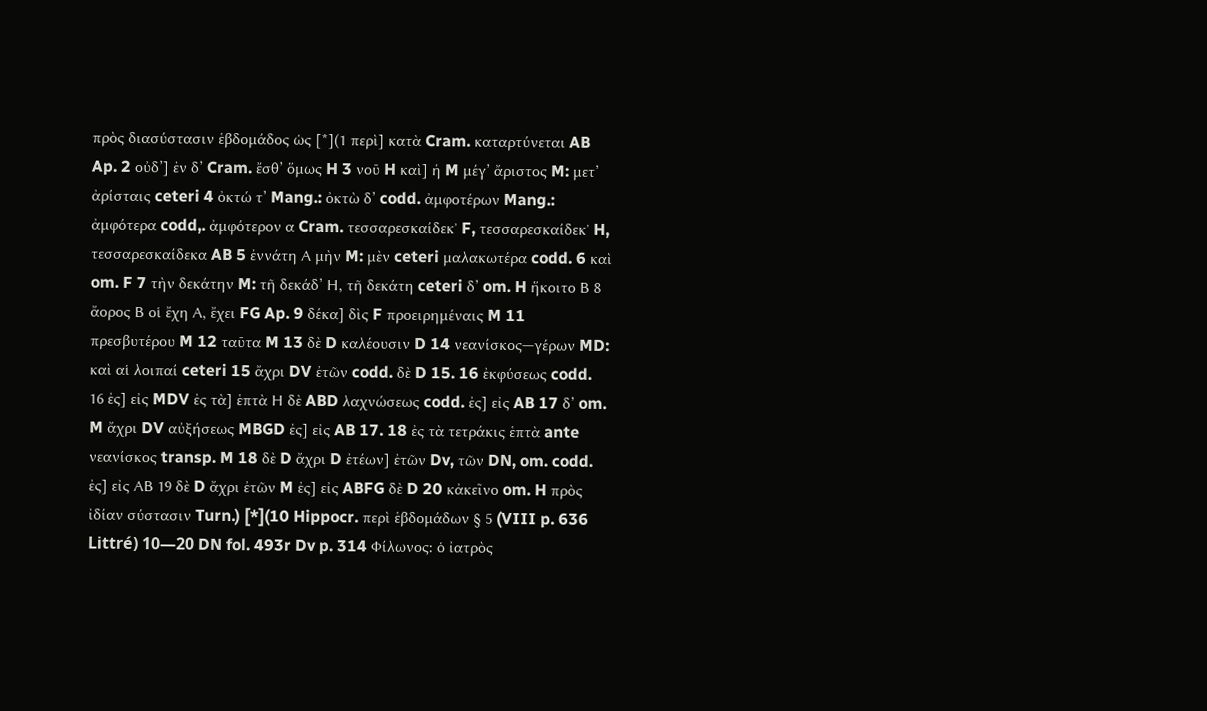πρὸς διασύστασιν ἑβδομάδος ὡς [*](1 περὶ] κατὰ Cram. καταρτύνεται AB Ap. 2 οὐδ’] ἐν δ’ Cram. ἔσθ’ ὅμως H 3 νοῦ H καὶ] ἡ M μέγ’ ἄριστος M: μετ’ ἀρίσταις ceteri 4 ὀκτώ τ’ Mang.: ὀκτὼ δ’ codd. ἀμφοτέρων Mang.: ἀμφότερα codd,. ἀμφότερον α Cram. τεσσαρεσκαίδεκ᾿ F, τεσσαρεσκαίδεκ᾿ H, τεσσαρεσκαίδεκα AB 5 ἐννάτη Α μὴν M: μὲν ceteri μαλακωτέρα codd. 6 καὶ om. F 7 τὴν δεκάτην M: τῆ δεκάδ’ Η, τῆ δεκάτη ceteri δ’ om. H ἥκοιτο Β 8 ἄορος Β οἱ ἔχη Α, ἔχει FG Ap. 9 δέκα] δὶς F προειρημέναις M 11 πρεσβυτέρου M 12 ταῦτα M 13 δὲ D καλέουσιν D 14 νεανίσκος—γέρων MD: καὶ αἱ λοιπαί ceteri 15 ἄχρι DV ἐτῶν codd. δὲ D 15. 16 ἐκφύσεως codd. 16 ἐς] εἰς MDV ἐς τὰ] ἑπτὰ Η δὲ ABD λαχνώσεως codd. ἐς] εἰς AB 17 δ’ om. M ἄχρι DV αὐξήσεως MBGD ἐς] εἰς AB 17. 18 ἐς τὰ τετράκις ἑπτὰ ante νεανίσκος transp. M 18 δὲ D ἄχρι D ἐτέων] ἐτῶν Dv, τῶν DN, om. codd. ἐς] εἰς ΑΒ 19 δὲ D ἄχρι ἐτῶν M ἐς] εἰς ABFG δὲ D 20 κἀκεῖνο om. H πρὸς ἰδίαν σύστασιν Turn.) [*](10 Hippocr. περὶ ἑβδομάδων § 5 (VIII p. 636 Littré) 10—20 DN fol. 493r Dv p. 314 Φίλωνος: ὁ ἰατρὸς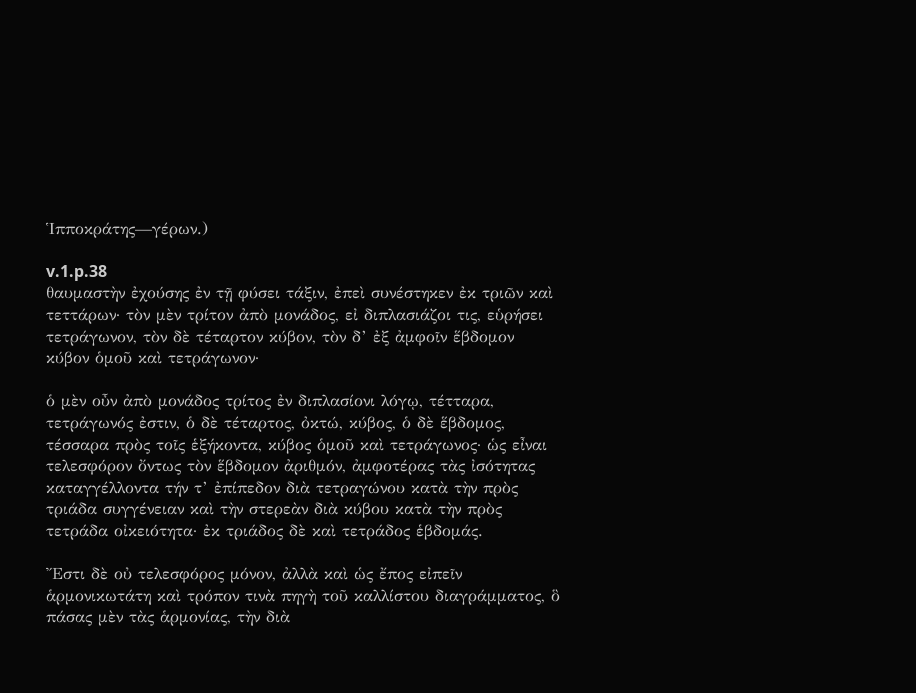Ἱπποκράτης—γέρων.)

v.1.p.38
θαυμαστὴν ἐχούσης ἐν τῇ φύσει τάξιν, ἐπεὶ συνέστηκεν ἐκ τριῶν καὶ τεττάρων· τὸν μὲν τρίτον ἀπὸ μονάδος, εἰ διπλασιάζοι τις, εὑρήσει τετράγωνον, τὸν δὲ τέταρτον κύβον, τὸν δ’ ἐξ ἀμφοῖν ἕβδομον κύβον ὁμοῦ καὶ τετράγωνον·

ὁ μὲν οὖν ἀπὸ μονάδος τρίτος ἐν διπλασίονι λόγῳ, τέτταρα, τετράγωνός ἐστιν, ὁ δὲ τέταρτος, ὀκτώ, κύβος, ὁ δὲ ἕβδομος, τέσσαρα πρὸς τοῖς ἑξήκοντα, κύβος ὁμοῦ καὶ τετράγωνος· ὡς εἶναι τελεσφόρον ὄντως τὸν ἕβδομον ἀριθμόν, ἀμφοτέρας τὰς ἰσότητας καταγγέλλοντα τήν τ’ ἐπίπεδον διὰ τετραγώνου κατὰ τὴν πρὸς τριάδα συγγένειαν καὶ τὴν στερεὰν διὰ κύβου κατὰ τὴν πρὸς τετράδα οἰκειότητα· ἐκ τριάδος δὲ καὶ τετράδος ἑβδομάς.

Ἔστι δὲ οὐ τελεσφόρος μόνον, ἀλλὰ καὶ ὡς ἔπος εἰπεῖν ἁρμονικωτάτη καὶ τρόπον τινὰ πηγὴ τοῦ καλλίστου διαγράμματος, ὃ πάσας μὲν τὰς ἁρμονίας, τὴν διὰ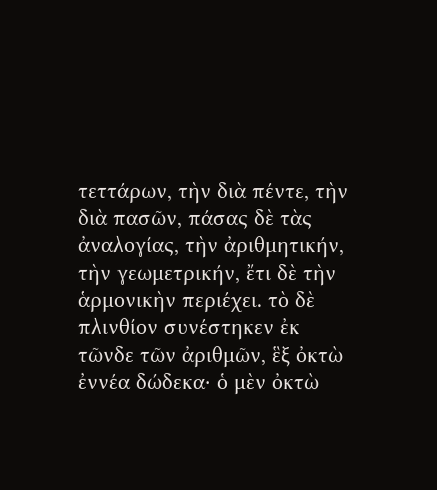τεττάρων, τὴν διὰ πέντε, τὴν διὰ πασῶν, πάσας δὲ τὰς ἀναλογίας, τὴν ἀριθμητικήν, τὴν γεωμετρικήν, ἔτι δὲ τὴν ἁρμονικὴν περιέχει. τὸ δὲ πλινθίον συνέστηκεν ἐκ τῶνδε τῶν ἀριθμῶν, ἓξ ὀκτὼ ἐννέα δώδεκα· ὁ μὲν ὀκτὼ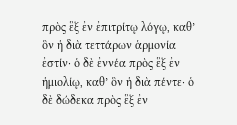πρὸς ἓξ ἐν ἐπιτρίτῳ λόγῳ, καθ’ ὃν ἡ διὰ τεττάρων ἁρμονία ἐστίν· ὁ δὲ ἐννέα πρὸς ἓξ ἐν ἡμιολίῳ, καθ’ ὃν ἡ διὰ πέντε· ὁ δὲ δώδεκα πρὸς ἓξ ἐν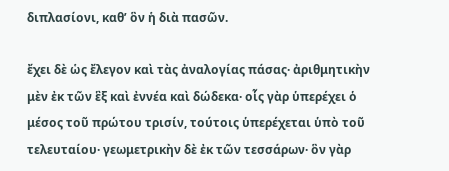διπλασίονι, καθ’ ὃν ἡ διὰ πασῶν.

ἔχει δὲ ὡς ἔλεγον καὶ τὰς ἀναλογίας πάσας· ἀριθμητικὴν μὲν ἐκ τῶν ἓξ καὶ ἐννέα καὶ δώδεκα· οἷς γὰρ ὑπερέχει ὁ μέσος τοῦ πρώτου τρισίν, τούτοις ὑπερέχεται ὑπὸ τοῦ τελευταίου· γεωμετρικὴν δὲ ἐκ τῶν τεσσάρων· ὃν γὰρ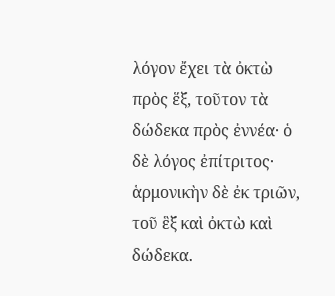λόγον ἔχει τὰ ὀκτὼ πρὸς ἕξ, τοῦτον τὰ δώδεκα πρὸς ἐννέα· ὁ δὲ λόγος ἐπίτριτος· ἁρμονικὴν δὲ ἐκ τριῶν, τοῦ ἓξ καὶ ὀκτὼ καὶ δώδεκα.